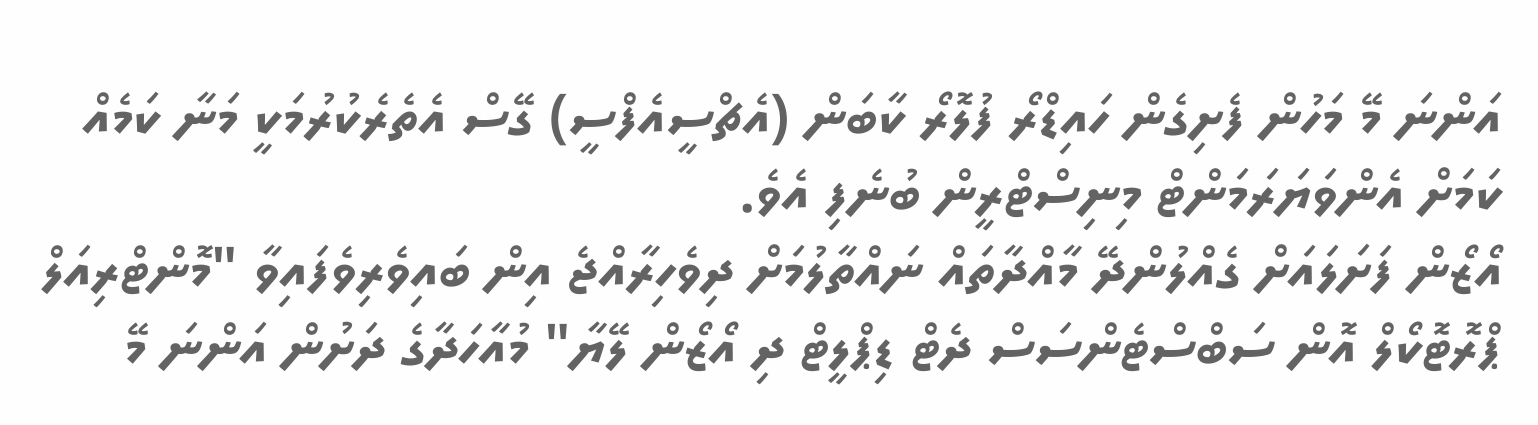އަންނަ މޭ މަހުން ފެށިގެން ހައިޑްރޯ ފުލޮރޯ ކާބަން (އެޗްސީއެފްސީ) ގޭސް އެތެރެކުރުމަކީ މަނާ ކަމެއް ކަމަށް އެންވަޔަރަމަންޓް މިނިސްޓްރީން ބުނެފި އެވެ.
އޯޒޯން ފަށަލައަށް ގެއްލުންދޭ މާއްދާތައް ނައްތާލުމަށް ދިވެހިރާއްޖެ އިން ބައިވެރިވެފައިވާ "މޮންޓްރިއަލް ޕްރޮޓޮކޯލް އޮން ސަބްސްޓެންސަސް ދެޓް ޑިޕްލީޓް ދި އޯޒޯން ލޭޔާ" މުއާހަދާގެ ދަށުން އަންނަ މޭ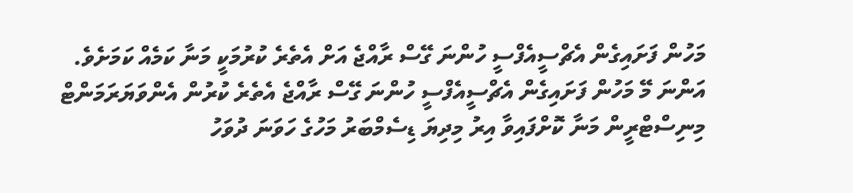މަހުން ފަށައިގެން އެޗްސީއެފްސީ ހުންނަ ގޭސް ރާއްޖެ އަށް އެތެރެ ކުރުމަކީ މަނާ ކަމެއް ކަމަށެވެ.
އަންނަ މޭ މަހުން ފަށައިގެން އެޗްސީއެފްސީ ހުންނަ ގޭސް ރާއްޖެ އެތެރެ ކުރުން އެންވަޔަރަމަންޓް މިނިސްޓްރީން މަނާ ކޮށްފައިވާ އިރު މިދިޔަ ޑިސެމްބަރު މަހުގެ ހަވަނަ ދުވަހު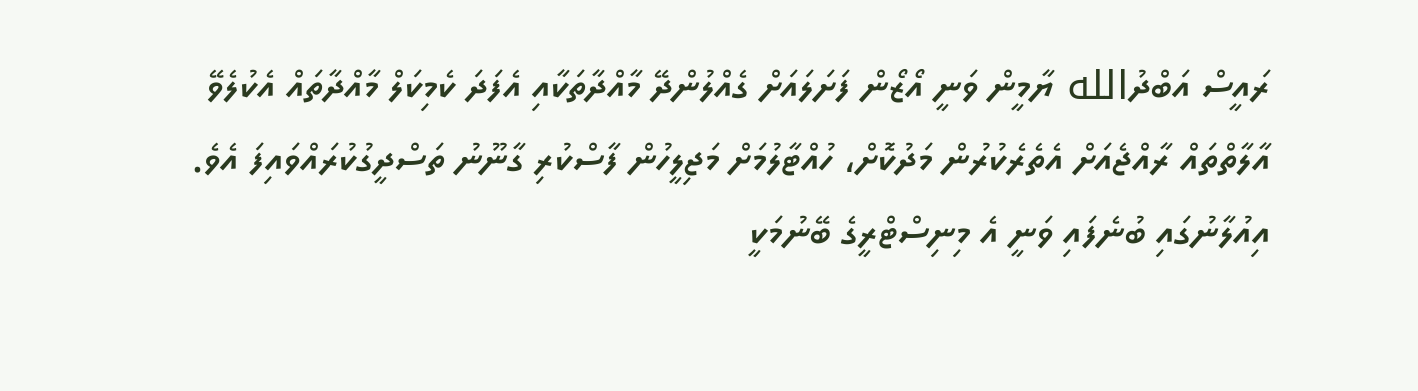ރައީސް އަބްދުالله ޔާމީން ވަނީ އޯޒޯން ފަށަލައަށް ގެއްލުންދޭ މާއްދާތަކާއި އެފަދަ ކެމިކަލް މާއްދާތައް އެކުލެވޭ އާލާތްތައް ރާއްޖެއަށް އެތެރެކުރުން މަދުކޮށް، ހުއްޓާލުމަށް މަޖިލީހުން ފާސްކުރި ގާނޫނު ތަސްދީގުކުރައްވައިފަ އެވެ.
އިއުލާނުގައި ބުނެފައި ވަނީ އެ މިނިސްޓްރީގެ ބޭނުމަކީ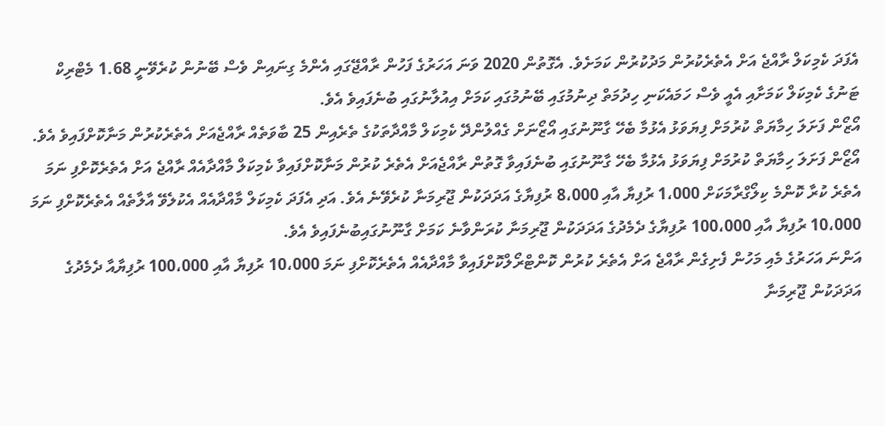އެފަދަ ކެމިކަލް ރާއްޖެ އަށް އެތެރެކުރުން މަދުކުރުން ކަމަށެވެ. އެގޮތުން 2020 ވަނަ އަހަރުގެ ފަހުން ރާއްޖޭގައި އެންމެ ގިނައިން ވެސް ބޭނުން ކުރެވޭނީ 1.68 މެޓްރިކް ޓަނުގެ ކެމިކަލް ކަމަށާއި އެއީ ވެސް ހަމައެކަނި ހިދުމަތް ދިނުމުގައި ބޭނުމުގައި ކަމަށް އިއުލާނުގައި ބުނެފައިވެ އެވެ.
އޯޒޯން ފަށަލަ ހިމާޔަތް ކުރުމަށް ފިޔަވަޅު އެޅުމާ ބެހޭ ގާނޫނުގައި އޯޒޯނަށް ގެއްލުންދޭ ކެމިކަލް މާއްދާތަކުގެ ތެރެއިން 25 ބާވަތެއް ރާއްޖެއަށް އެތެރެކުރުން މަނާކޮށްފައިވެ އެވެ.
އޯޒޯން ފަށަލަ ހިމާޔަތް ކުރުމަށް ފިޔަވަޅު އެޅުމާ ބެހޭ ގާނޫނުގައި ބުނެފައިވާ ގޮތުން ރާއްޖެއަށް އެތެރެ ކުރުން މަނާކޮށްފައިވާ ކެމިކަލް މާއްދާއެއް ރާއްޖެ އަށް އެތެރެކޮށްފި ނަމަ އެތެރެ ކުރާ ކޮންމެ ކިލޯގްރާމަކަށް 1،000 ރުފިޔާ އާއި 8،000 ރުފިޔާގެ އަދަދަކުން ޖޫރިމަނާ ކުރެވޭނެ އެވެ. އަދި އެފަދަ ކެމިކަލް މާއްދާއެއް އެކުލެވޭ އާލާތެއް އެތެރެކޮށްފި ނަމަ 10،000 ރުފިޔާ އާއި 100،000 ރުފިޔާގެ ދެމެދުގެ އަދަދަކުން ޖޫރިމަނާ ކުރަންވާނެ ކަމަށް ގާނޫނުގައިބުނެފައިވެ އެވެ.
އަންނަ އަހަރުގެ މެއި މަހުން ފެށިގެން ރާއްޖެ އަށް އެތެރެ ކުރުން ކޮންޓްރޯލްކޮށްފައިވާ މާއްދާއެއް އެތެރެކޮށްފި ނަމަ 10،000 ރުފިޔާ އާއި 100،000 ރުފިޔާއާ ދެމެދުގެ އަދަދަކުން ޖޫރިމަނާ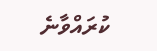ކުރައްވާނެ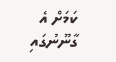ކަމަށް އެ ގާނޫނުގައި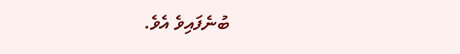ބުނެފައިވެ އެވެ.